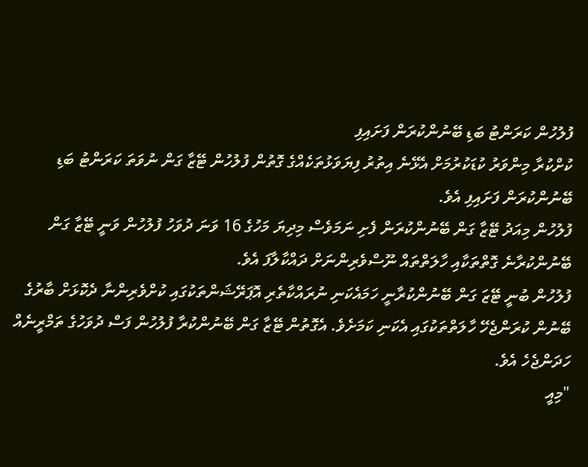ފުލުހުން ކަރަންޓު ބަޑި ބޭނުންކުރަން ފަށައިފި
ކުށްކުރާ މިންވަރު ކުޑަކުރުމަށް އެޅޭނެ އިތުރު ފިޔަވަޅުތަކެއްގެ ގޮތުން ފުލުހުން ޓޭޒާ ގަން ނުވަތަ ކަރަންޓު ބަޑި ބޭނުންކުރަން ފަށައިފި އެވެ.
ފުލުހުން މިއަދު ޓޭޒާ ގަން ބޭނުންކުރަން ފެށި ނަމަވެސް މިދިޔަ މަހުގެ 16 ވަނަ ދުވަހު ފުލުހުން ވަނީ ޓޭޒާ ގަން ބޭނުންކުރާނެ ގޮތްތަކާއި ހާލަތްތައް ނޫސްވެރިންނަށް ދައްކާލާފަ އެވެ.
ފުލުހުން ބުނީ ޓޭޒަ ގަން ބޭނުންކުރާނީ ހަމައެކަނި ނުރައްކާތެރި އޮޕަރޭޝަންތަކުގައި ކުށްވެރިންނާ ދެކޮޅަށް ބާރުގެ ބޭނުން ކުރަންޖެހޭ ހާލަތްތަކުގައި އެކަނި ކަމަށެވެ. އެގޮތުން ޓޭޒާ ގަން ބޭނުންކުރާ ފުލުހުން ފަސް ދުވަހުގެ ތަމްރީނެއް ހަދަންޖެހެ އެވެ.
"މިއީ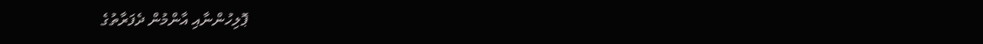ޕޮލިހުންނާއި އާންމުން ދެފަރާތުގެ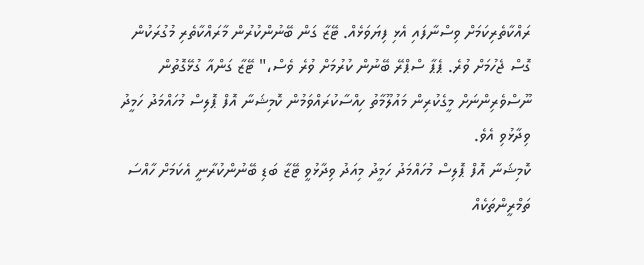ރައްކާތެރިކަމަށް ވިސްނާފައި އެޅި ފިޔަވަޅެއް. ޓޭޒާ ގަން ބޭނުންކުރުން މާރައްކާތެރި މުގުރަކުން ގޮސް ޖެހުމަށް ވުރެ. ޕެޕާ ސްޕްރޭ ބޭނުން ކުރުމަށް ވުރެ ވެސް،" ޓޭޒާ ގަންއާ ގުޅޭގޮތުން ނޫސްވެރިންނަށް މީގެކުރިން މައުލޫމާތު ހިއްސާކުރައްވަމުން ކޮމިޝަނާ އޮފް ޕޮލިސް މުހައްމަދު ހަމީދު ވިދާޅުވި އެވެ.
ކޮމިޝަނާ އޮފް ޕޮލިސް މުހައްމަދު ހަމީދު މިއަދު ވިދާޅުވީ ޓޭޒާ ބަޑި ބޭނުންކުރާނީ އެކަމަށް ހާއްސަ ތަމްރީންތަކެއް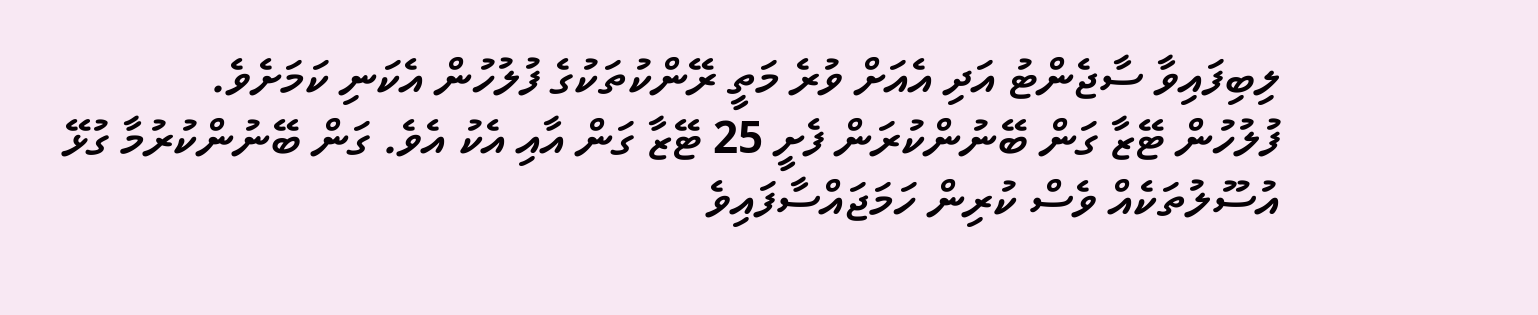ލިބިފައިވާ ސާޖެންޓު އަދި އެއަށް ވުރެ މަތީ ރޭންކުތަކުގެ ފުލުހުން އެކަނި ކަމަށެވެ.
ފުލުހުން ޓޭޒާ ގަން ބޭނުންކުރަން ފެށީ 25 ޓޭޒާ ގަން އާއި އެކު އެވެ. ގަން ބޭނުންކުރުމާ ގުޅޭ އުސޫލުތަކެއް ވެސް ކުރިން ހަމަޖައްސާފައިވެ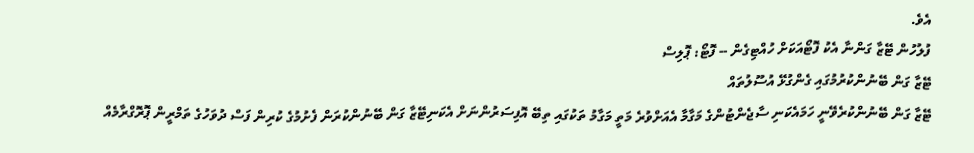އެވެ.
ފުލުހުން ޓޭޒާ ގަންނާ އެކު ފޮޓޯއަކަށް ހުއްޓިގެން -- ފޮޓޯ: ޕޮލިސް
ޓޭޒާ ގަން ބޭނުންކުރުމުގައި ގެންގުޅޭ އުސޫލުތައް
ޓޭޒާ ގަން ބޭނުންކުރެވޭނީ ހަމައެކަނި ސާޖެންޓުންގެ މަގާމާ އެއަށްވުރެ މަތީ މަގާމު ތަކުގައި ތިބޭ އޮފިސަރުންނަށް އެކަނިޓޭޒާ ގަން ބޭނުންކުރަން ފެށުމުގެ ކުރިން ފަސް ދުވަހުގެ ތަމްރީން ޕޮރޮގްރާމެއް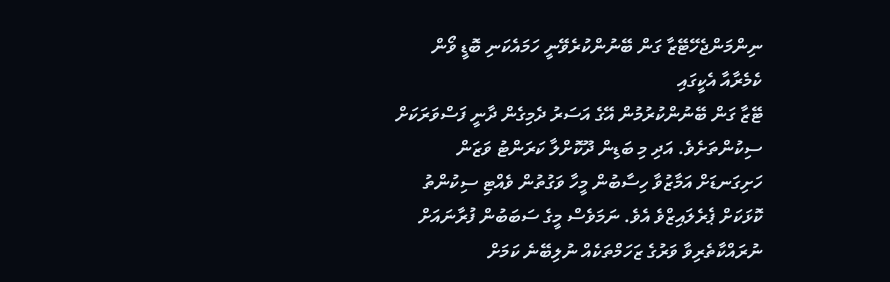ނިންމަންޖެހޭޓޭޒާ ގަން ބޭނުންކުރެވޭނީ ހަމައެކަނި ބޮޑީ ވޯން ކެމެރާއާ އެކީގައި
ޓޭޒާ ގަން ބޭނުންކުރުމުން އޭގެ އަސަރު ދެމިގެން ދާނީ ފަސްވަރަކަށް ސިކުންތަށެވެ. އަދި މި ބަޑިން ދޫކޮށްލާ ކަރަންޓު ވަޒަން ހަށިގަނޑަށް އަމާޒުވާ ހިސާބުން މީހާ ވަގުތުން ވެއްޓި ސިކުންތު ކޮޅަކަށް ޕެރެލައިޒްވެ އެވެ. ނަމަވެސް މީގެ ސަބަބުން ފުރާނައަށް ނުރައްކާތެރިވާ ވަރުގެ ޒަހަމްތަކެއް ނުލިބޭނެ ކަމަށް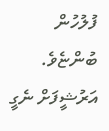ފުލުހުން ބުންޏެވެ.
އަރުޝީފަށް ނެގީ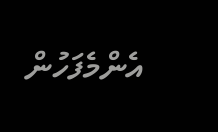އެންމެފަހުން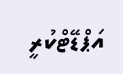އަޕްޑޭޓްކުރީ